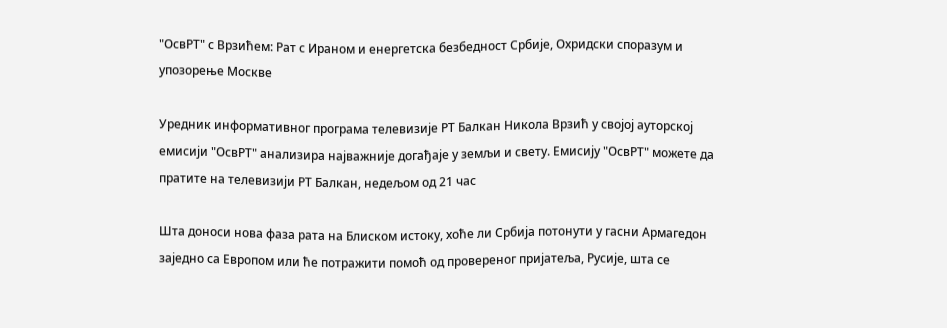"ОсвРТ" с Врзићем: Рат с Ираном и енергетска безбедност Србије, Охридски споразум и упозорење Москве

Уредник информативног програма телевизије РТ Балкан Никола Врзић у својој ауторској емисији "ОсвРТ" анализира најважније догађаје у земљи и свету. Емисију "ОсвРТ" можете да пратите на телевизији РТ Балкан, недељом од 21 час

Шта доноси нова фаза рата на Блиском истоку, хоће ли Србија потонути у гасни Армагедон заједно са Европом или ће потражити помоћ од провереног пријатеља, Русије, шта се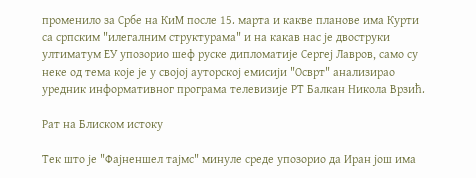променило за Србе на КиМ после 15. марта и какве планове има Курти са српским "илегалним структурама" и на какав нас је двоструки ултиматум ЕУ упозорио шеф руске дипломатије Сергеј Лавров, само су неке од тема које је у својој ауторској емисији "Осврт" анализирао уредник информативног програма телевизије РТ Балкан Никола Врзић.

Рат на Блиском истоку

Тек што је "Фајненшел тајмс" минуле среде упозорио да Иран још има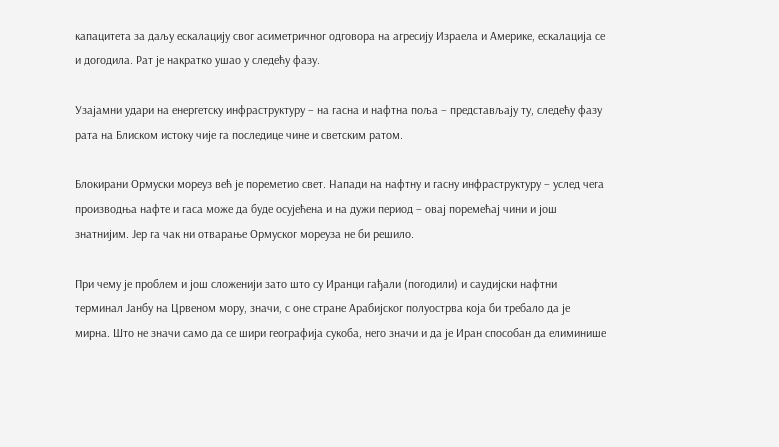капацитета за даљу ескалацију свог асиметричног одговора на агресију Израела и Америке, ескалација се и догодила. Рат је накратко ушао у следећу фазу.

Узајамни удари на енергетску инфраструктуру – на гасна и нафтна поља – представљају ту, следећу фазу рата на Блиском истоку чије га последице чине и светским ратом.

Блокирани Ормуски мореуз већ је пореметио свет. Напади на нафтну и гасну инфраструктуру – услед чега производња нафте и гаса може да буде осујећена и на дужи период – овај поремећај чини и још знатнијим. Јер га чак ни отварање Ормуског мореуза не би решило.

При чему је проблем и још сложенији зато што су Иранци гађали (погодили) и саудијски нафтни терминал Јанбу на Црвеном мору, значи, с оне стране Арабијског полуострва која би требало да је мирна. Што не значи само да се шири географија сукоба, него значи и да је Иран способан да елиминише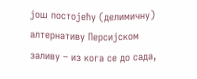још постојећу (делимичну) алтернативу Персијском заливу – из кога се до сада,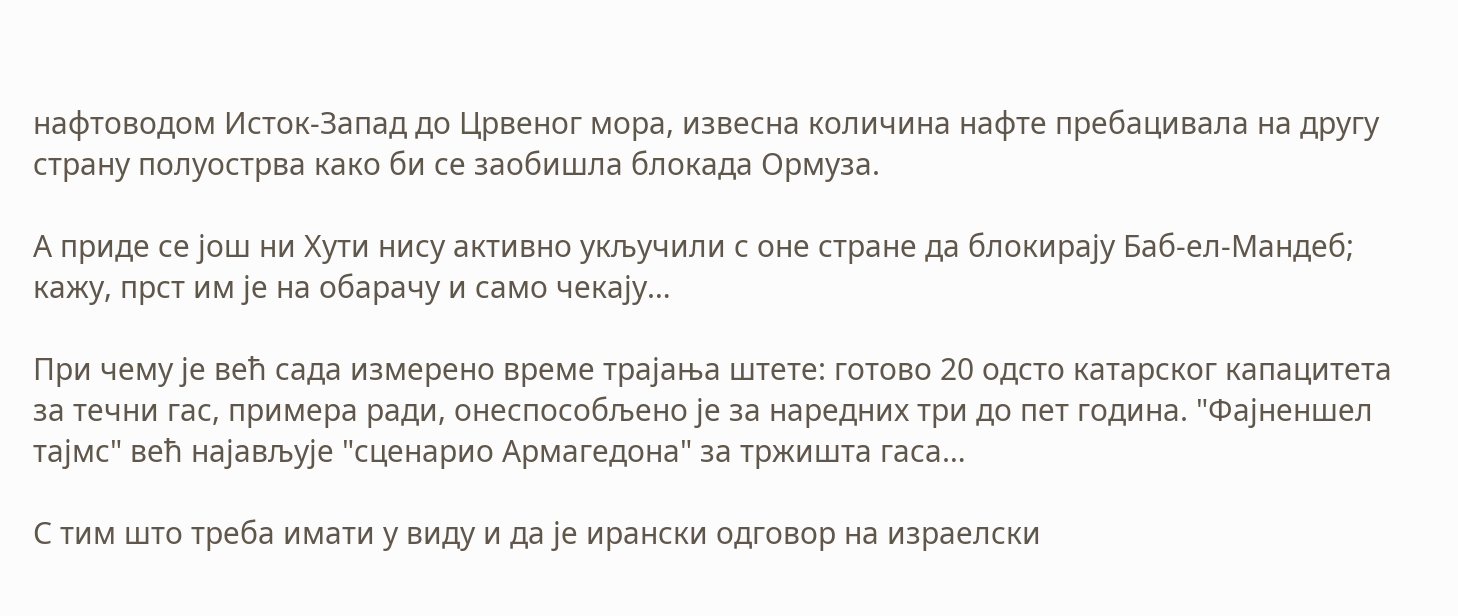нафтоводом Исток-Запад до Црвеног мора, извесна количина нафте пребацивала на другу страну полуострва како би се заобишла блокада Ормуза.

А приде се још ни Хути нису активно укључили с оне стране да блокирају Баб-ел-Мандеб; кажу, прст им је на обарачу и само чекају…

При чему је већ сада измерено време трајања штете: готово 20 одсто катарског капацитета за течни гас, примера ради, онеспособљено је за наредних три до пет година. "Фајненшел тајмс" већ најављује "сценарио Армагедона" за тржишта гаса…

С тим што треба имати у виду и да је ирански одговор на израелски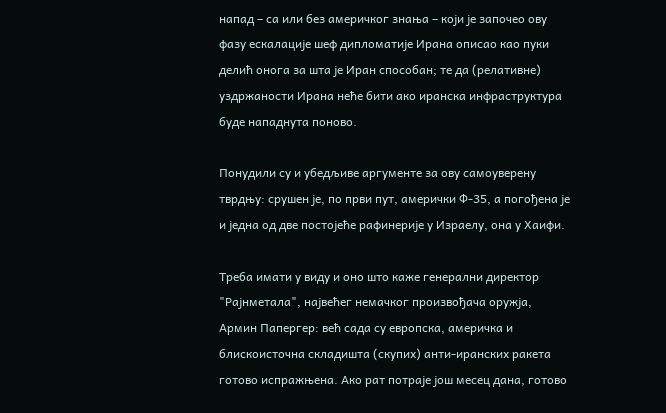напад – са или без америчког знања – који је започео ову фазу ескалације шеф дипломатије Ирана описао као пуки делић онога за шта је Иран способан; те да (релативне) уздржаности Ирана неће бити ако иранска инфраструктура буде нападнута поново.

Понудили су и убедљиве аргументе за ову самоуверену тврдњу: срушен је, по први пут, амерички Ф-35, а погођена је и једна од две постојеће рафинерије у Израелу, она у Хаифи.

Треба имати у виду и оно што каже генерални директор "Рајнметала", највећег немачког произвођача оружја, Армин Папергер: већ сада су европска, америчка и блискоисточна складишта (скупих) анти-иранских ракета готово испражњена. Ако рат потраје још месец дана, готово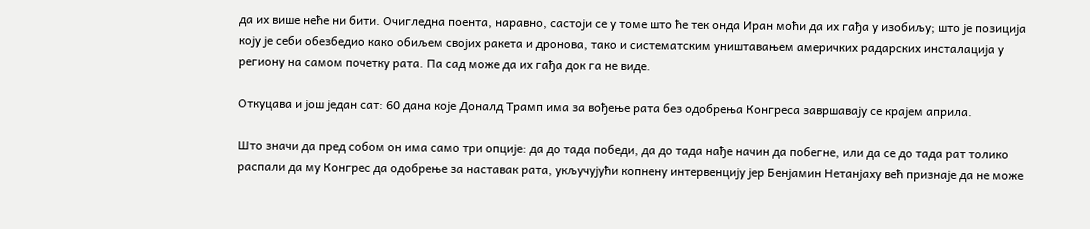да их више неће ни бити. Очигледна поента, наравно, састоји се у томе што ће тек онда Иран моћи да их гађа у изобиљу; што је позиција коју је себи обезбедио како обиљем својих ракета и дронова, тако и систематским уништавањем америчких радарских инсталација у региону на самом почетку рата. Па сад може да их гађа док га не виде.

Откуцава и још један сат: 60 дана које Доналд Трамп има за вођење рата без одобрења Конгреса завршавају се крајем априла.

Што значи да пред собом он има само три опције: да до тада победи, да до тада нађе начин да побегне, или да се до тада рат толико распали да му Конгрес да одобрење за наставак рата, укључујући копнену интервенцију јер Бенјамин Нетанјаху већ признаје да не може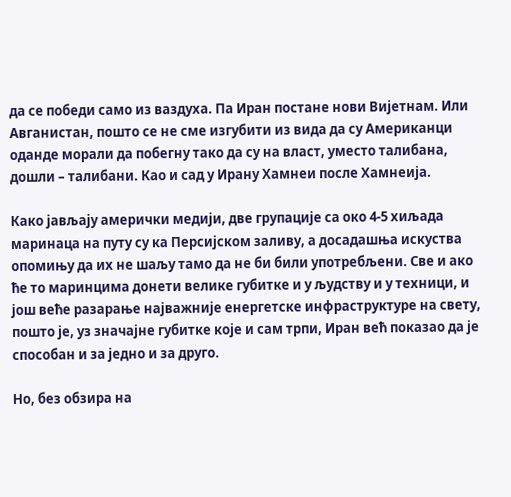да се победи само из ваздуха. Па Иран постане нови Вијетнам. Или Авганистан, пошто се не сме изгубити из вида да су Американци оданде морали да побегну тако да су на власт, уместо талибана, дошли – талибани. Као и сад у Ирану Хамнеи после Хамнеија.

Како јављају амерички медији, две групације са око 4-5 хиљада маринаца на путу су ка Персијском заливу, а досадашња искуства опомињу да их не шаљу тамо да не би били употребљени. Све и ако ће то маринцима донети велике губитке и у људству и у техници, и још веће разарање најважније енергетске инфраструктуре на свету, пошто је, уз значајне губитке које и сам трпи, Иран већ показао да је способан и за једно и за друго.

Но, без обзира на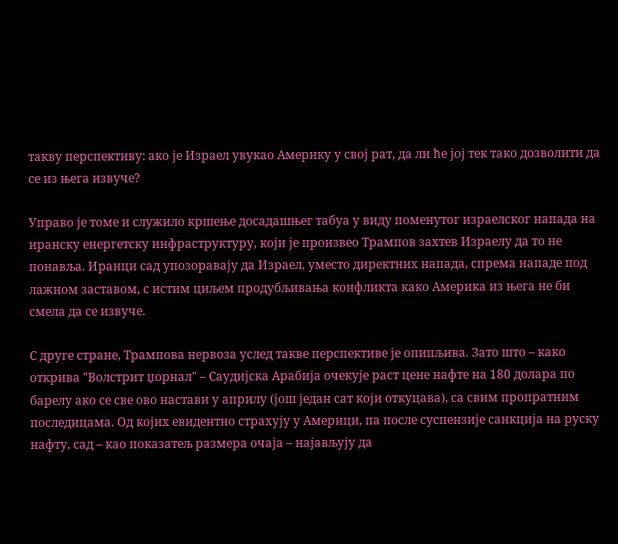такву перспективу: ако је Израел увукао Америку у свој рат, да ли ће јој тек тако дозволити да се из њега извуче?

Управо је томе и служило кршење досадашњег табуа у виду поменутог израелског напада на иранску енергетску инфраструктуру, који је произвео Трампов захтев Израелу да то не понавља. Иранци сад упозоравају да Израел, уместо директних напада, спрема нападе под лажном заставом, с истим циљем продубљивања конфликта како Америка из њега не би смела да се извуче.

С друге стране, Трампова нервоза услед такве перспективе је опипљива. Зато што – како открива "Волстрит џорнал" – Саудијска Арабија очекује раст цене нафте на 180 долара по барелу ако се све ово настави у априлу (још један сат који откуцава), са свим пропратним последицама. Од којих евидентно страхују у Америци, па после суспензије санкција на руску нафту, сад – као показатељ размера очаја – најављују да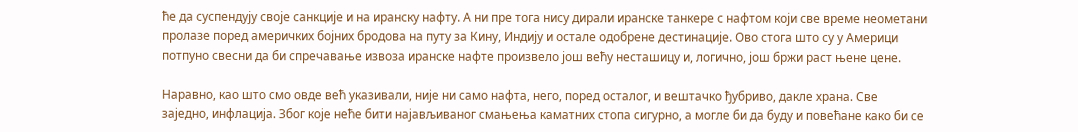ће да суспендују своје санкције и на иранску нафту. А ни пре тога нису дирали иранске танкере с нафтом који све време неометани пролазе поред америчких бојних бродова на путу за Кину, Индију и остале одобрене дестинације. Ово стога што су у Америци потпуно свесни да би спречавање извоза иранске нафте произвело још већу несташицу и, логично, још бржи раст њене цене.

Наравно, као што смо овде већ указивали, није ни само нафта, него, поред осталог, и вештачко ђубриво, дакле храна. Све заједно, инфлација. Због које неће бити најављиваног смањења каматних стопа сигурно, а могле би да буду и повећане како би се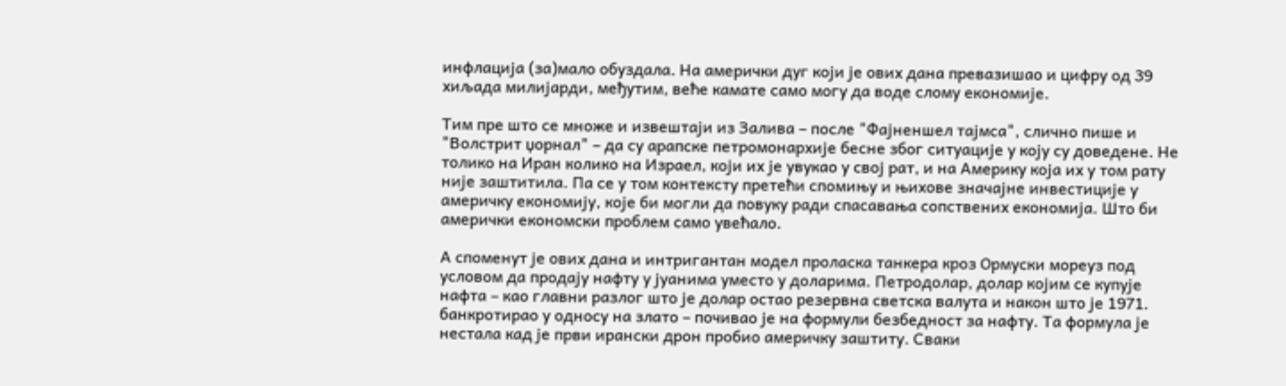инфлација (за)мало обуздала. На амерички дуг који је ових дана превазишао и цифру од 39 хиљада милијарди, међутим, веће камате само могу да воде слому економије.

Тим пре што се множе и извештаји из Залива – после "Фајненшел тајмса", слично пише и "Волстрит џорнал" – да су арапске петромонархије бесне због ситуације у коју су доведене. Не толико на Иран колико на Израел, који их је увукао у свој рат, и на Америку која их у том рату није заштитила. Па се у том контексту претећи спомињу и њихове значајне инвестиције у америчку економију, које би могли да повуку ради спасавања сопствених економија. Што би амерички економски проблем само увећало.

А споменут је ових дана и интригантан модел проласка танкера кроз Ормуски мореуз под условом да продају нафту у јуанима уместо у доларима. Петродолар, долар којим се купује нафта – као главни разлог што је долар остао резервна светска валута и након што је 1971. банкротирао у односу на злато – почивао је на формули безбедност за нафту. Та формула је нестала кад је први ирански дрон пробио америчку заштиту. Сваки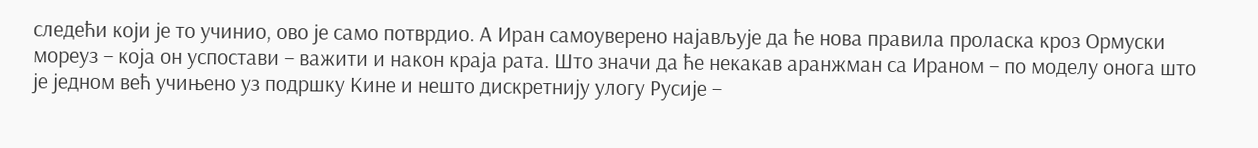следећи који је то учинио, ово је само потврдио. А Иран самоуверено најављује да ће нова правила проласка кроз Ормуски мореуз – која он успостави – важити и након краја рата. Што значи да ће некакав аранжман са Ираном – по моделу онога што је једном већ учињено уз подршку Кине и нешто дискретнију улогу Русије –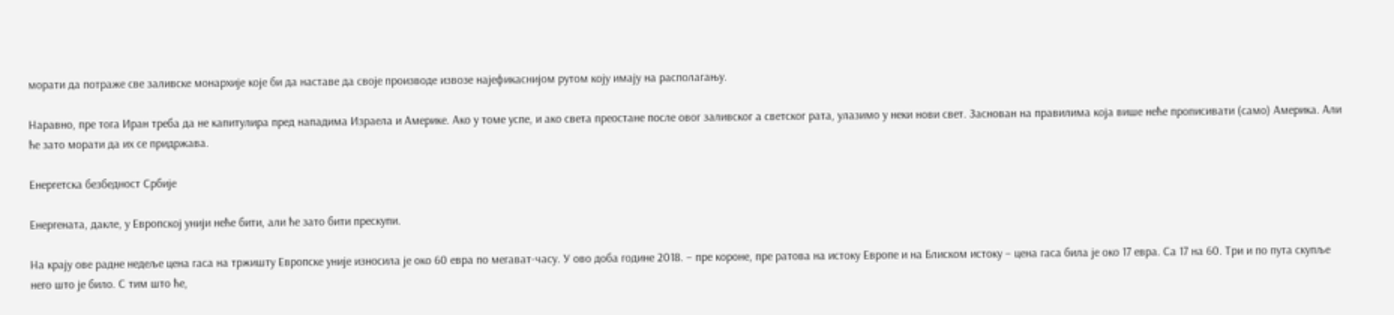морати да потраже све заливске монархије које би да наставе да своје производе извозе најефикаснијом рутом коју имају на располагању.

Наравно, пре тога Иран треба да не капитулира пред нападима Израела и Америке. Ако у томе успе, и ако света преостане после овог заливског а светског рата, улазимо у неки нови свет. Заснован на правилима која више неће прописивати (само) Америка. Али ће зато морати да их се придржава.

Енергетска безбедност Србије

Енергената, дакле, у Европској унији неће бити, али ће зато бити прескупи.

На крају ове радне недеље цена гаса на тржишту Европске уније износила је око 60 евра по мегават-часу. У ово доба године 2018. – пре короне, пре ратова на истоку Европе и на Блиском истоку – цена гаса била је око 17 евра. Са 17 на 60. Три и по пута скупље него што је било. С тим што ће,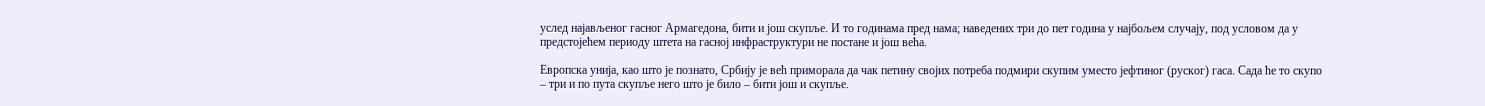услед најављеног гасног Армагедона, бити и још скупље. И то годинама пред нама; наведених три до пет година у најбољем случају, под условом да у предстојећем периоду штета на гасној инфраструктури не постане и још већа.

Европска унија, као што је познато, Србију је већ приморала да чак петину својих потреба подмири скупим уместо јефтиног (руског) гаса. Сада ће то скупо – три и по пута скупље него што је било – бити још и скупље.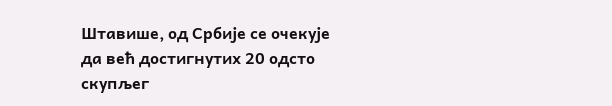Штавише, од Србије се очекује да већ достигнутих 20 одсто скупљег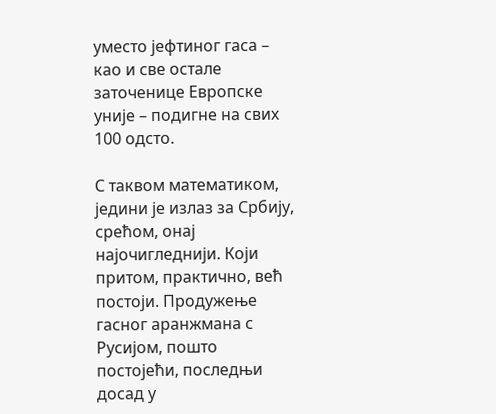уместо јефтиног гаса – као и све остале заточенице Европске уније – подигне на свих 100 одсто.

С таквом математиком, једини је излаз за Србију, срећом, онај најочигледнији. Који притом, практично, већ постоји. Продужење гасног аранжмана с Русијом, пошто постојећи, последњи досад у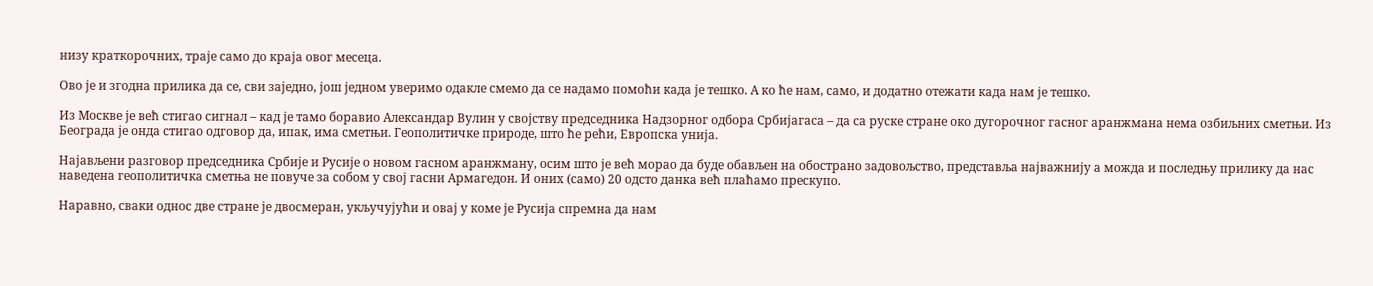низу краткорочних, траје само до краја овог месеца.

Ово је и згодна прилика да се, сви заједно, још једном уверимо одакле смемо да се надамо помоћи када је тешко. А ко ће нам, само, и додатно отежати када нам је тешко.

Из Москве је већ стигао сигнал – кад је тамо боравио Александар Вулин у својству председника Надзорног одбора Србијагаса – да са руске стране око дугорочног гасног аранжмана нема озбиљних сметњи. Из Београда је онда стигао одговор да, ипак, има сметњи. Геополитичке природе, што ће рећи, Европска унија.

Најављени разговор председника Србије и Русије о новом гасном аранжману, осим што је већ морао да буде обављен на обострано задовољство, представља најважнију а можда и последњу прилику да нас наведена геополитичка сметња не повуче за собом у свој гасни Армагедон. И оних (само) 20 одсто данка већ плаћамо прескупо.

Наравно, сваки однос две стране је двосмеран, укључујући и овај у коме је Русија спремна да нам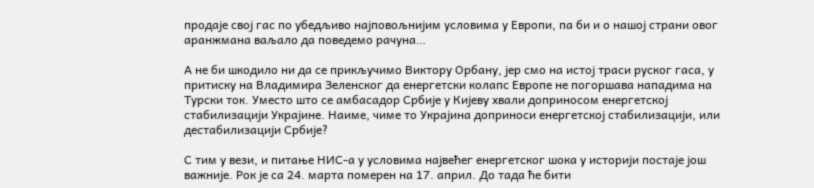продаје свој гас по убедљиво најповољнијим условима у Европи, па би и о нашој страни овог аранжмана ваљало да поведемо рачуна…

А не би шкодило ни да се прикључимо Виктору Орбану, јер смо на истој траси руског гаса, у притиску на Владимира Зеленског да енергетски колапс Европе не погоршава нападима на Турски ток. Уместо што се амбасадор Србије у Кијеву хвали доприносом енергетској стабилизацији Украјине. Наиме, чиме то Украјина доприноси енергетској стабилизацији, или дестабилизацији Србије?

С тим у вези, и питање НИС-а у условима највећег енергетског шока у историји постаје још важније. Рок је са 24. марта померен на 17. април. До тада ће бити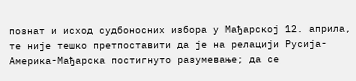познат и исход судбоносних избора у Мађарској 12. априла, те није тешко претпоставити да је на релацији Русија-Америка-Мађарска постигнуто разумевање; да се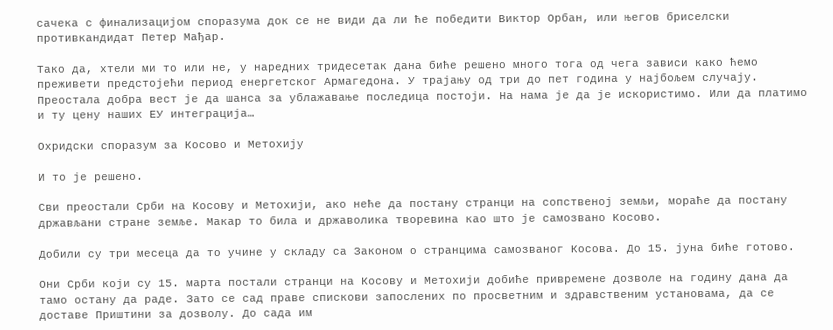сачека с финализацијом споразума док се не види да ли ће победити Виктор Орбан, или његов бриселски противкандидат Петер Мађар.

Тако да, хтели ми то или не, у наредних тридесетак дана биће решено много тога од чега зависи како ћемо преживети предстојећи период енергетског Армагедона. У трајању од три до пет година у најбољем случају. Преостала добра вест је да шанса за ублажавање последица постоји. На нама је да је искористимо. Или да платимо и ту цену наших ЕУ интеграција…

Охридски споразум за Косово и Метохију

И то је решено.

Сви преостали Срби на Косову и Метохији, ако неће да постану странци на сопственој земљи, мораће да постану држављани стране земље. Макар то била и државолика творевина као што је самозвано Косово.

Добили су три месеца да то учине у складу са Законом о странцима самозваног Косова. До 15. јуна биће готово.

Они Срби који су 15. марта постали странци на Косову и Метохији добиће привремене дозволе на годину дана да тамо остану да раде. Зато се сад праве спискови запослених по просветним и здравственим установама, да се доставе Приштини за дозволу. До сада им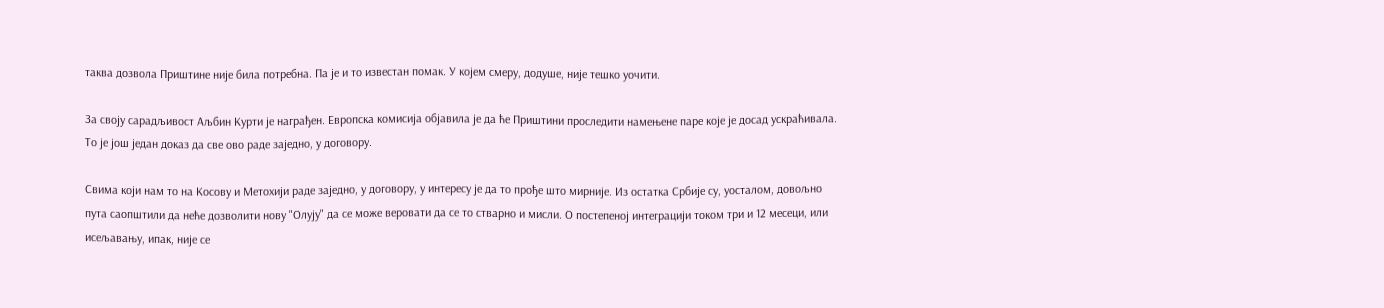таква дозвола Приштине није била потребна. Па је и то известан помак. У којем смеру, додуше, није тешко уочити.

За своју сарадљивост Аљбин Курти је награђен. Европска комисија објавила је да ће Приштини проследити намењене паре које је досад ускраћивала. То је још један доказ да све ово раде заједно, у договору.

Свима који нам то на Косову и Метохији раде заједно, у договору, у интересу је да то прође што мирније. Из остатка Србије су, уосталом, довољно пута саопштили да неће дозволити нову "Олују" да се може веровати да се то стварно и мисли. О постепеној интеграцији током три и 12 месеци, или исељавању, ипак, није се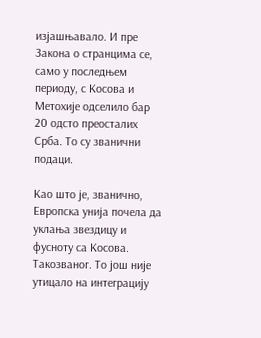изјашњавало. И пре Закона о странцима се, само у последњем периоду, с Косова и Метохије одселило бар 20 одсто преосталих Срба. То су званични подаци.

Као што је, званично, Европска унија почела да уклања звездицу и фусноту са Косова. Такозваног. То још није утицало на интеграцију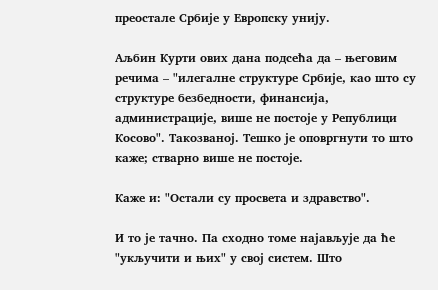преостале Србије у Европску унију.

Аљбин Курти ових дана подсећа да – његовим речима – "илегалне структуре Србије, као што су структуре безбедности, финансија, администрације, више не постоје у Републици Косово". Такозваној. Тешко је оповргнути то што каже; стварно више не постоје.

Каже и: "Остали су просвета и здравство".

И то је тачно. Па сходно томе најављује да ће "укључити и њих" у свој систем. Што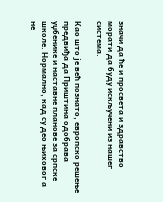значи да ће и просвета и здравство морати да буду искључени из нашег система.

Као што је већ познато, европско решење предвиђа да Приштина одобрава уџбенике и наставне планове за српске школе. Нормално, кад су део њиховог а не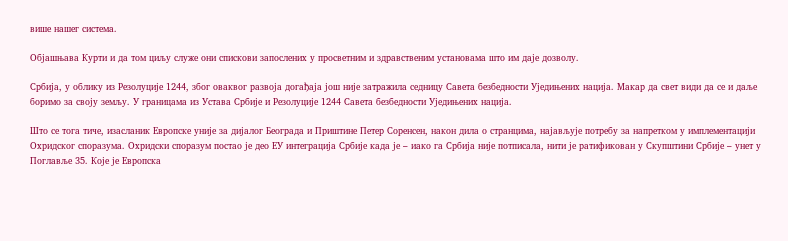више нашег система.

Објашњава Курти и да том циљу служе они спискови запослених у просветним и здравственим установама што им даје дозволу.

Србија, у облику из Резолуције 1244, због оваквог развоја догађаја још није затражила седницу Савета безбедности Уједињених нација. Макар да свет види да се и даље боримо за своју земљу. У границама из Устава Србије и Резолуције 1244 Савета безбедности Уједињених нација.

Што се тога тиче, изасланик Европске уније за дијалог Београда и Приштине Петер Соренсен, након дила о странцима, најављује потребу за напретком у имплементацији Охридског споразума. Охридски споразум постао је део ЕУ интеграција Србије када је – иако га Србија није потписала, нити је ратификован у Скупштини Србије – унет у Поглавље 35. Које је Европска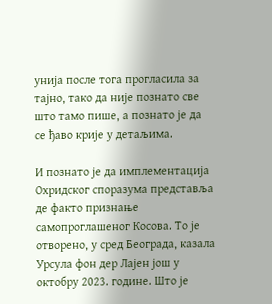унија после тога прогласила за тајно, тако да није познато све што тамо пише, а познато је да се ђаво крије у детаљима.

И познато је да имплементација Охридског споразума представља де факто признање самопроглашеног Косова. То је отворено, у сред Београда, казала Урсула фон дер Лајен још у октобру 2023. године. Што је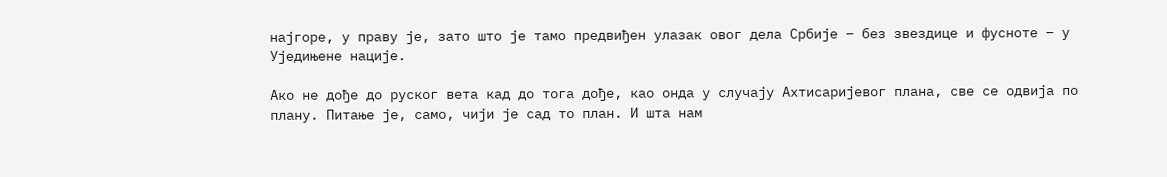најгоре, у праву је, зато што је тамо предвиђен улазак овог дела Србије – без звездице и фусноте – у Уједињене нације.

Ако не дође до руског вета кад до тога дође, као онда у случају Ахтисаријевог плана, све се одвија по плану. Питање је, само, чији је сад то план. И шта нам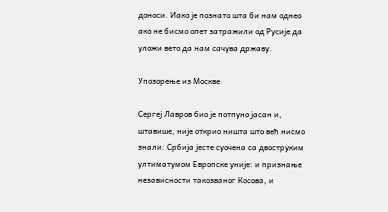доноси. Иако је познато шта би нам однео ако не бисмо опет затражили од Русије да уложи вето да нам сачува државу.

Упозорење из Москве

Сергеј Лавров био је потпуно јасан и, штавише, није открио ништа што већ нисмо знали: Србија јесте суочена са двоструким ултиматумом Европске уније: и признање независности такозваног Косова, и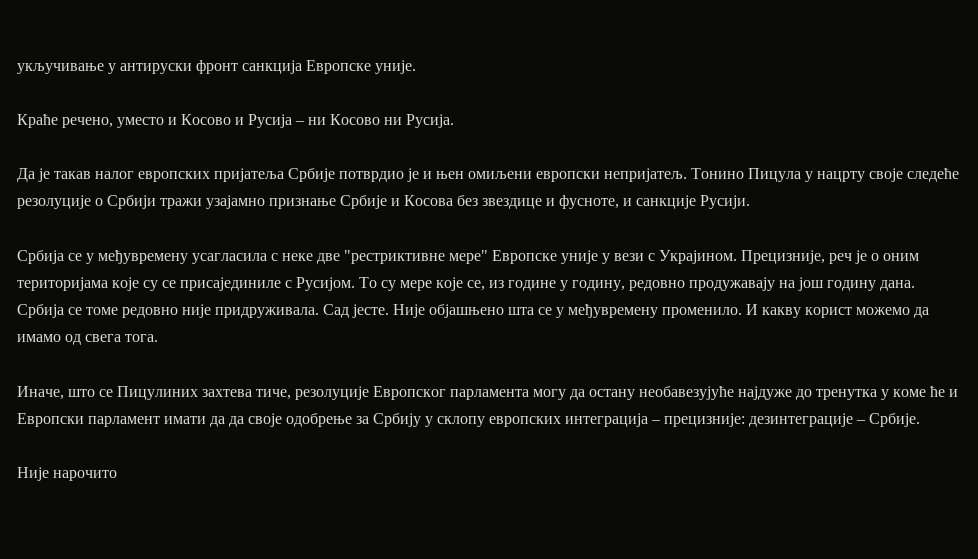укључивање у антируски фронт санкција Европске уније.

Краће речено, уместо и Косово и Русија – ни Косово ни Русија.

Да је такав налог европских пријатеља Србије потврдио је и њен омиљени европски непријатељ. Тонино Пицула у нацрту своје следеће резолуције о Србији тражи узајамно признање Србије и Косова без звездице и фусноте, и санкције Русији.

Србија се у међувремену усагласила с неке две "рестриктивне мере" Европске уније у вези с Украјином. Прецизније, реч је о оним територијама које су се присајединиле с Русијом. То су мере које се, из године у годину, редовно продужавају на још годину дана. Србија се томе редовно није придруживала. Сад јесте. Није објашњено шта се у међувремену променило. И какву корист можемо да имамо од свега тога.

Иначе, што се Пицулиних захтева тиче, резолуције Европског парламента могу да остану необавезујуће најдуже до тренутка у коме ће и Европски парламент имати да да своје одобрење за Србију у склопу европских интеграција – прецизније: дезинтеграције – Србије.

Није нарочито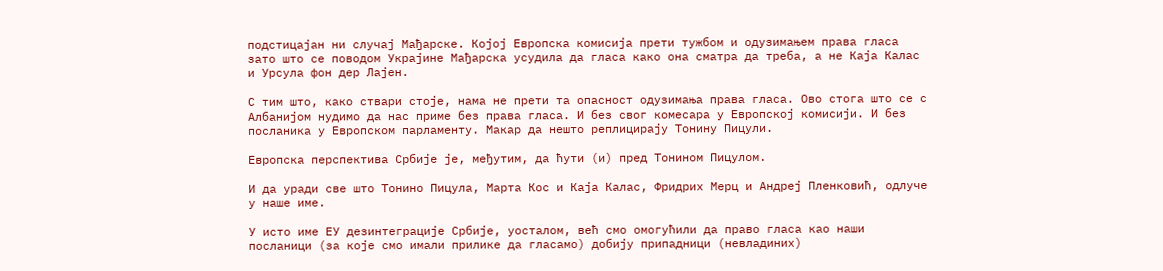подстицајан ни случај Мађарске. Којој Европска комисија прети тужбом и одузимањем права гласа зато што се поводом Украјине Мађарска усудила да гласа како она сматра да треба, а не Каја Калас и Урсула фон дер Лајен.

С тим што, како ствари стоје, нама не прети та опасност одузимања права гласа. Ово стога што се с Албанијом нудимо да нас приме без права гласа. И без свог комесара у Европској комисији. И без посланика у Европском парламенту. Макар да нешто реплицирају Тонину Пицули.

Европска перспектива Србије је, међутим, да ћути (и) пред Тонином Пицулом.

И да уради све што Тонино Пицула, Марта Кос и Каја Калас, Фридрих Мерц и Андреј Пленковић, одлуче у наше име.

У исто име ЕУ дезинтеграције Србије, уосталом, већ смо омогућили да право гласа као наши посланици (за које смо имали прилике да гласамо) добију припадници (невладиних)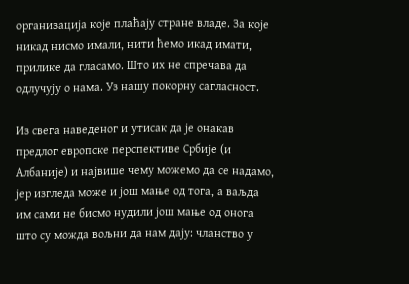организација које плаћају стране владе. За које никад нисмо имали, нити ћемо икад имати, прилике да гласамо. Што их не спречава да одлучују о нама. Уз нашу покорну сагласност.

Из свега наведеног и утисак да је онакав предлог европске перспективе Србије (и Албаније) и највише чему можемо да се надамо, јер изгледа може и још мање од тога, а ваљда им сами не бисмо нудили још мање од онога што су можда вољни да нам дају: чланство у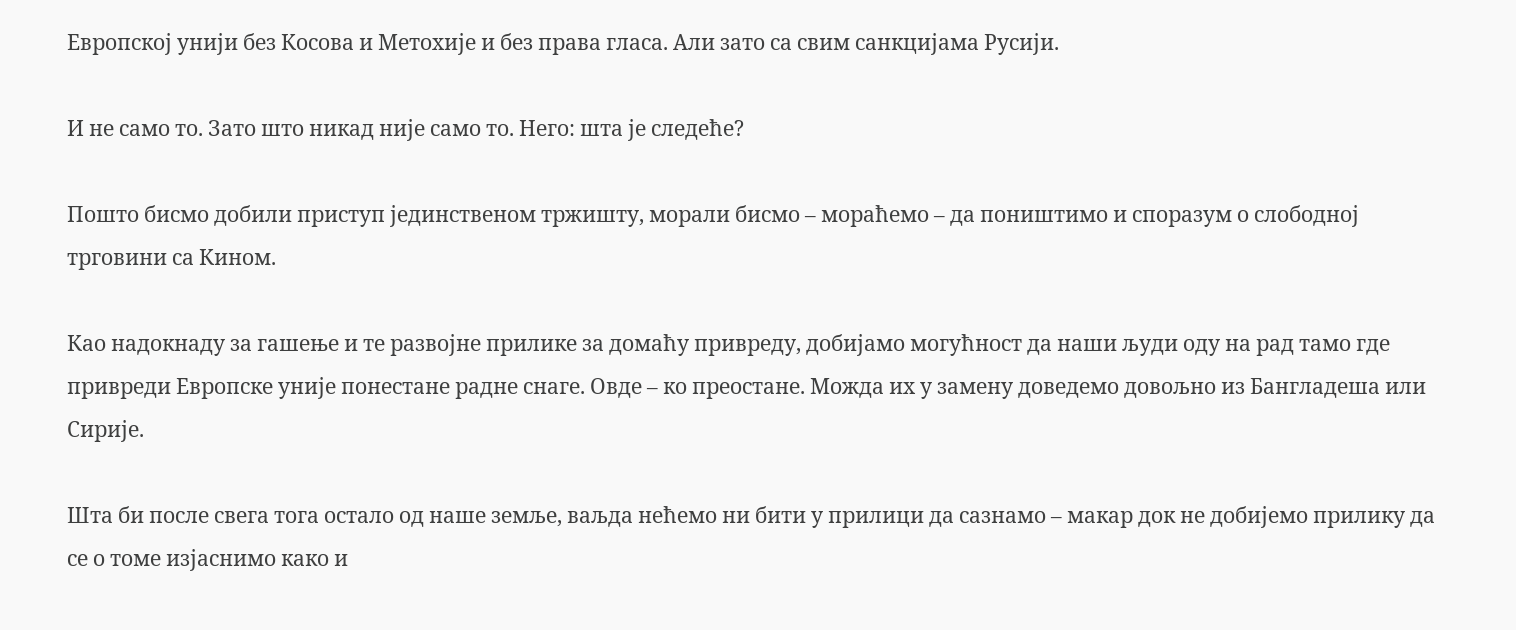Европској унији без Косова и Метохије и без права гласа. Али зато са свим санкцијама Русији.

И не само то. Зато што никад није само то. Него: шта је следеће?

Пошто бисмо добили приступ јединственом тржишту, морали бисмо – мораћемо – да поништимо и споразум о слободној трговини са Кином.

Као надокнаду за гашење и те развојне прилике за домаћу привреду, добијамо могућност да наши људи оду на рад тамо где привреди Европске уније понестане радне снаге. Овде – ко преостане. Можда их у замену доведемо довољно из Бангладеша или Сирије.

Шта би после свега тога остало од наше земље, ваљда нећемо ни бити у прилици да сазнамо – макар док не добијемо прилику да се о томе изјаснимо како и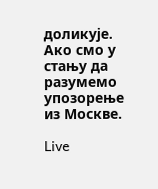доликује. Ако смо у стању да разумемо упозорење из Москве.

Live